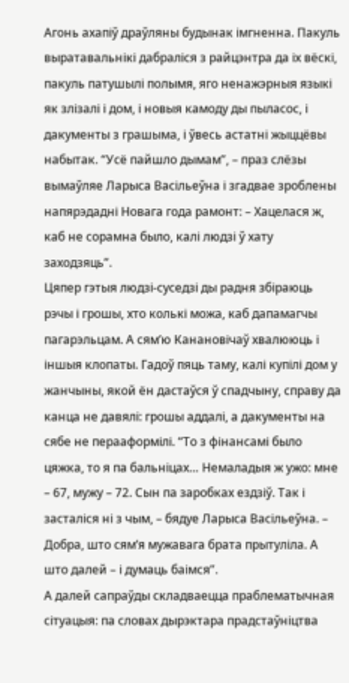Агонь ахапіў драўляны будынак імгненна. Пакуль выратавальнікі дабраліся з райцэнтра да іх вёскі, пакуль патушылі полымя, яго ненажэрныя языкі як злізалі і дом, і новыя камоду ды пыласос, і дакументы з грашыма, і ўвесь астатні жыццёвы набытак. “Усё пайшло дымам”, – праз слёзы вымаўляе Ларыса Васільеўна і згадвае зроблены напярэдадні Новага года рамонт: – Хацелася ж, каб не сорамна было, калі людзі ў хату заходзяць”.
Цяпер гэтыя людзі-суседзі ды радня збіраюць рэчы і грошы, хто колькі можа, каб дапамагчы пагарэльцам. А сям’ю Канановічаў хвалююць і іншыя клопаты. Гадоў пяць таму, калі купілі дом у жанчыны, якой ён дастаўся ў спадчыну, справу да канца не давялі: грошы аддалі, а дакументы на сябе не перааформілі. “То з фінансамі было цяжка, то я па бальніцах… Немаладыя ж ужо: мне – 67, мужу – 72. Сын па заробках ездзіў. Так і засталіся ні з чым, – бядуе Ларыса Васільеўна. – Добра, што сям’я мужавага брата прытуліла. А што далей – і думаць баімся”.
А далей сапраўды складваецца праблематычная сітуацыя: па словах дырэктара прадстаўніцтва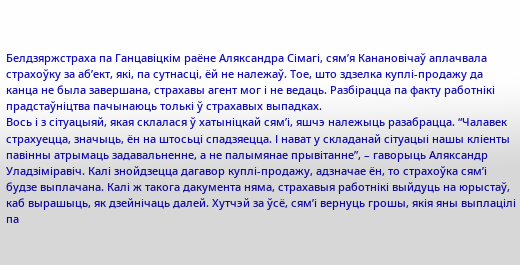Белдзяржстраха па Ганцавіцкім раёне Аляксандра Сімагі, сям’я Канановічаў аплачвала страхоўку за аб’ект, які, па сутнасці, ёй не належаў. Тое, што здзелка куплі-продажу да канца не была завершана, страхавы агент мог і не ведаць. Разбірацца па факту работнікі прадстаўніцтва пачынаюць толькі ў страхавых выпадках.
Вось і з сітуацыяй, якая склалася ў хатыніцкай сям’і, яшчэ належыць разабрацца. “Чалавек страхуецца, значыць, ён на штосьці спадзяецца. І нават у складанай сітуацыі нашы кліенты павінны атрымаць задавальненне, а не палымянае прывітанне”, – гаворыць Аляксандр Уладзіміравіч. Калі знойдзецца дагавор куплі-продажу, адзначае ён, то страхоўка сям’і будзе выплачана. Калі ж такога дакумента няма, страхавыя работнікі выйдуць на юрыстаў, каб вырашыць, як дзейнічаць далей. Хутчэй за ўсё, сям’і вернуць грошы, якія яны выплацілі па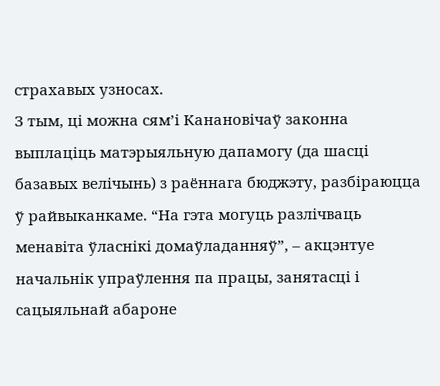страхавых узносах.
З тым, ці можна сям’і Канановічаў законна выплаціць матэрыяльную дапамогу (да шасці базавых велічынь) з раённага бюджэту, разбіраюцца ў райвыканкаме. “На гэта могуць разлічваць менавіта ўласнікі домаўладанняў”, – акцэнтуе начальнік упраўлення па працы, занятасці і сацыяльнай абароне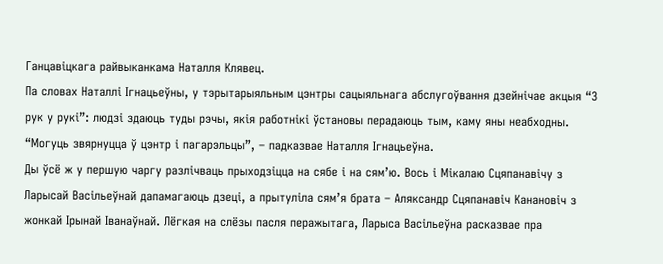Ганцавіцкага райвыканкама Наталля Клявец.
Па словах Наталлі Ігнацьеўны, у тэрытарыяльным цэнтры сацыяльнага абслугоўвання дзейнічае акцыя “З рук у рукі”: людзі здаюць туды рэчы, якія работнікі ўстановы перадаюць тым, каму яны неабходны. “Могуць звярнуцца ў цэнтр і пагарэльцы”, – падказвае Наталля Ігнацьеўна.
Ды ўсё ж у першую чаргу разлічваць прыходзіцца на сябе і на сям’ю. Вось і Мікалаю Сцяпанавічу з Ларысай Васільеўнай дапамагаюць дзеці, а прытуліла сям’я брата – Аляксандр Сцяпанавіч Канановіч з жонкай Ірынай Іванаўнай. Лёгкая на слёзы пасля перажытага, Ларыса Васільеўна расказвае пра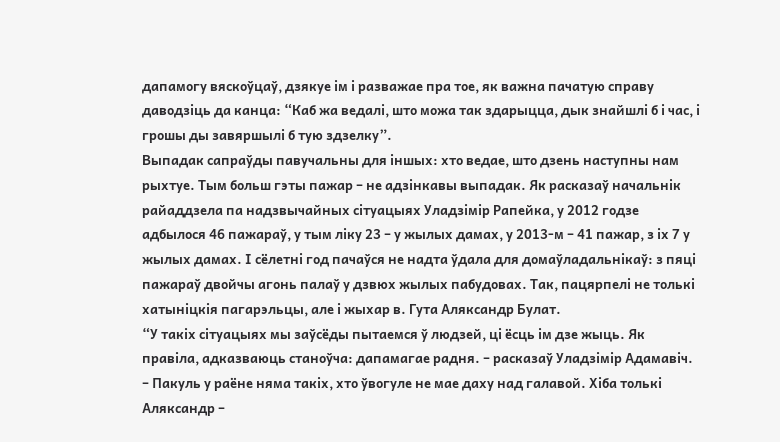дапамогу вяскоўцаў, дзякуе ім і разважае пра тое, як важна пачатую справу даводзіць да канца: “Каб жа ведалі, што можа так здарыцца, дык знайшлі б і час, і грошы ды завяршылі б тую здзелку”.
Выпадак сапраўды павучальны для іншых: хто ведае, што дзень наступны нам рыхтуе. Тым больш гэты пажар – не адзінкавы выпадак. Як расказаў начальнік райаддзела па надзвычайных сітуацыях Уладзімір Рапейка, у 2012 годзе адбылося 46 пажараў, у тым ліку 23 – у жылых дамах, у 2013-м – 41 пажар, з іх 7 у жылых дамах. І сёлетні год пачаўся не надта ўдала для домаўладальнікаў: з пяці пажараў двойчы агонь палаў у дзвюх жылых пабудовах. Так, пацярпелі не толькі хатыніцкія пагарэльцы, але і жыхар в. Гута Аляксандр Булат.
“У такіх сітуацыях мы заўсёды пытаемся ў людзей, ці ёсць ім дзе жыць. Як правіла, адказваюць станоўча: дапамагае радня. – расказаў Уладзімір Адамавіч. – Пакуль у раёне няма такіх, хто ўвогуле не мае даху над галавой. Хіба толькі Аляксандр –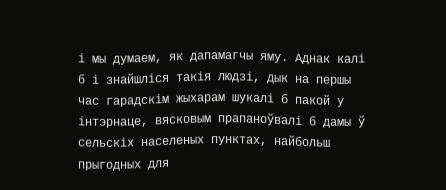і мы думаем, як дапамагчы яму. Аднак калі б і знайшліся такія людзі, дык на першы час гарадскім жыхарам шукалі б пакой у інтэрнаце, вясковым прапаноўвалі б дамы ў сельскіх населеных пунктах, найбольш прыгодных для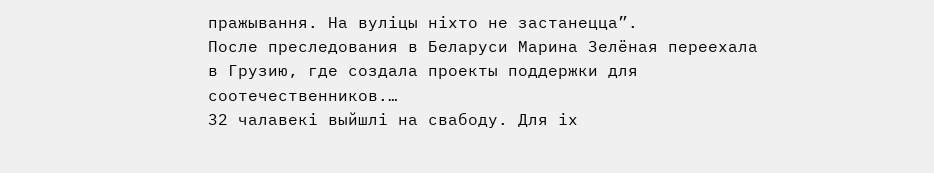пражывання. На вуліцы ніхто не застанецца”.
После преследования в Беларуси Марина Зелёная переехала в Грузию, где создала проекты поддержки для соотечественников.…
32 чалавекі выйшлі на свабоду. Для іх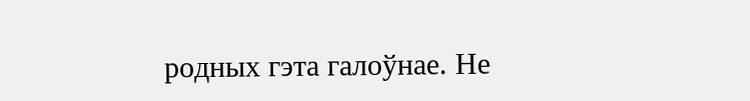родных гэта галоўнае. Не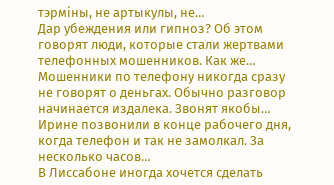тэрміны, не артыкулы, не…
Дар убеждения или гипноз? Об этом говорят люди, которые стали жертвами телефонных мошенников. Как же…
Мошенники по телефону никогда сразу не говорят о деньгах. Обычно разговор начинается издалека. Звонят якобы…
Ирине позвонили в конце рабочего дня, когда телефон и так не замолкал. За несколько часов…
В Лиссабоне иногда хочется сделать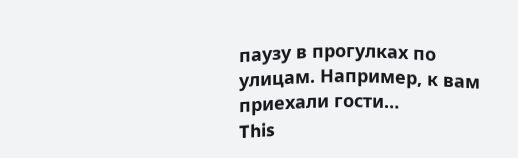паузу в прогулках по улицам. Например, к вам приехали гости…
This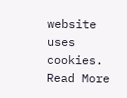website uses cookies.
Read More